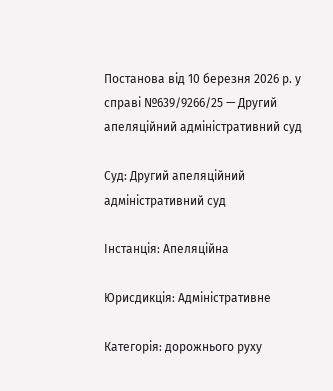Постанова від 10 березня 2026 р. у справі №639/9266/25 — Другий апеляційний адміністративний суд

Суд: Другий апеляційний адміністративний суд

Інстанція: Апеляційна

Юрисдикція: Адміністративне

Категорія: дорожнього руху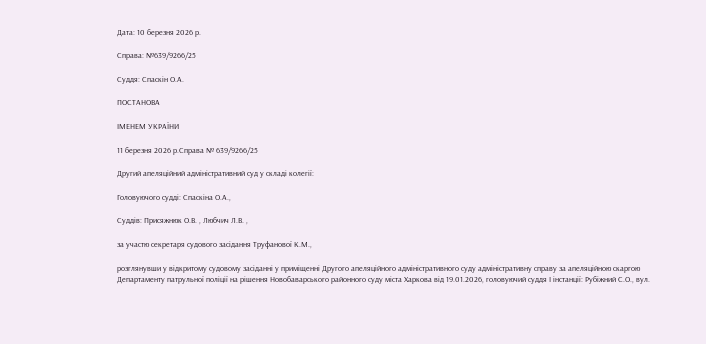Дата: 10 березня 2026 р.

Справа: №639/9266/25

Суддя: Спаскін О.А.

ПОСТАНОВА

ІМЕНЕМ УКРАЇНИ

11 березня 2026 р.Справа № 639/9266/25

Другий апеляційний адміністративний суд у складі колегії:

Головуючого судді: Спаскіна О.А.,

Суддів: Присяжнюк О.В. , Любчич Л.В. ,

за участю секретаря судового засідання Труфанової К.М.,

розглянувши у відкритому судовому засіданні у приміщенні Другого апеляційного адміністративного суду адміністративну справу за апеляційною скаргою Департаменту патрульної поліції на рішення Новобаварського районного суду міста Харкова від 19.01.2026, головуючий суддя І інстанції: Рубіжний С.О., вул.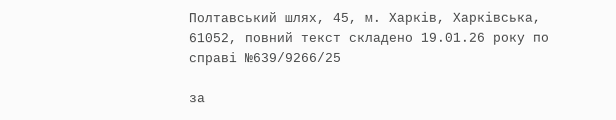Полтавський шлях, 45, м. Харків, Харківська, 61052, повний текст складено 19.01.26 року по справі №639/9266/25

за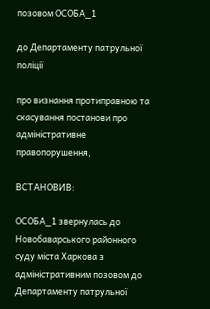позовом ОСОБА_1

до Департаменту патрульної поліції

про визнання протиправною та скасування постанови про адміністративне правопорушення,

ВСТАНОВИВ:

ОСОБА_1 звернулась до Новобаварського районного суду міста Харкова з адміністративним позовом до Департаменту патрульної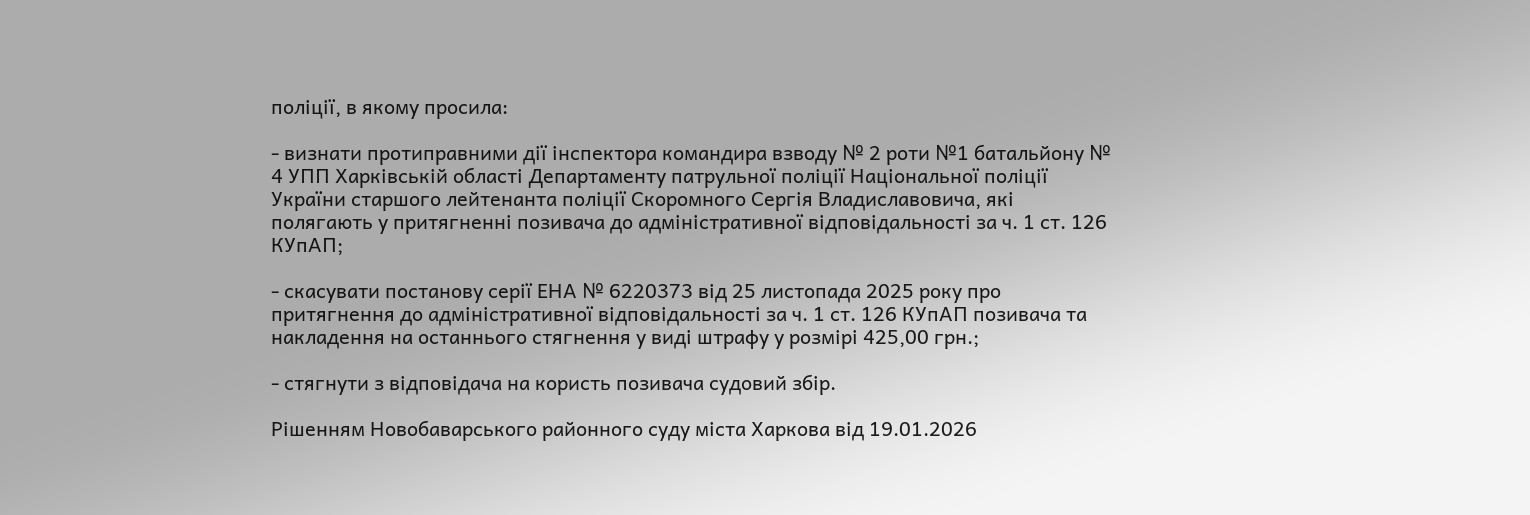поліції, в якому просила:

- визнати протиправними дії інспектора командира взводу № 2 роти №1 батальйону № 4 УПП Харківській області Департаменту патрульної поліції Національної поліції України старшого лейтенанта поліції Скоромного Сергія Владиславовича, які полягають у притягненні позивача до адміністративної відповідальності за ч. 1 ст. 126 КУпАП;

- скасувати постанову серії ЕНА № 6220373 від 25 листопада 2025 року про притягнення до адміністративної відповідальності за ч. 1 ст. 126 КУпАП позивача та накладення на останнього стягнення у виді штрафу у розмірі 425,00 грн.;

- стягнути з відповідача на користь позивача судовий збір.

Рішенням Новобаварського районного суду міста Харкова від 19.01.2026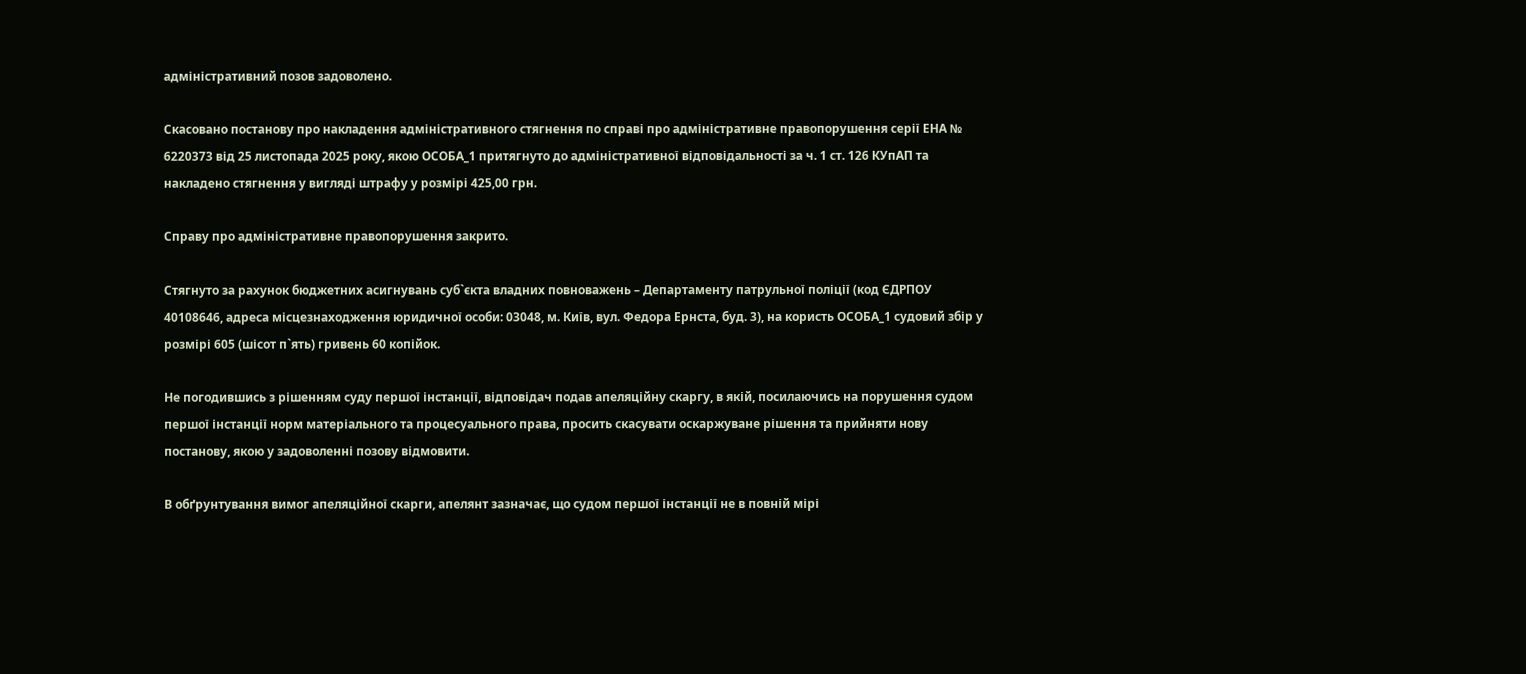адміністративний позов задоволено.

Скасовано постанову про накладення адміністративного стягнення по справі про адміністративне правопорушення серії ЕНА № 6220373 від 25 листопада 2025 року, якою ОСОБА_1 притягнуто до адміністративної відповідальності за ч. 1 ст. 126 КУпАП та накладено стягнення у вигляді штрафу у розмірі 425,00 грн.

Справу про адміністративне правопорушення закрито.

Стягнуто за рахунок бюджетних асигнувань суб`єкта владних повноважень – Департаменту патрульної поліції (код ЄДРПОУ 40108646, адреса місцезнаходження юридичної особи: 03048, м. Київ, вул. Федора Ернста, буд. 3), на користь ОСОБА_1 судовий збір у розмірі 605 (шісот п`ять) гривень 60 копійок.

Не погодившись з рішенням суду першої інстанції, відповідач подав апеляційну скаргу, в якій, посилаючись на порушення судом першої інстанції норм матеріального та процесуального права, просить скасувати оскаржуване рішення та прийняти нову постанову, якою у задоволенні позову відмовити.

В обґрунтування вимог апеляційної скарги, апелянт зазначає, що судом першої інстанції не в повній мірі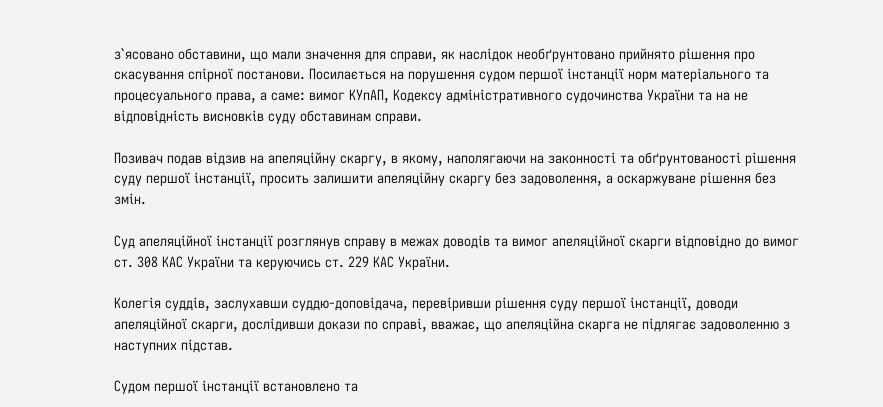з`ясовано обставини, що мали значення для справи, як наслідок необґрунтовано прийнято рішення про скасування спірної постанови. Посилається на порушення судом першої інстанції норм матеріального та процесуального права, а саме: вимог КУпАП, Кодексу адміністративного судочинства України та на не відповідність висновків суду обставинам справи.

Позивач подав відзив на апеляційну скаргу, в якому, наполягаючи на законності та обґрунтованості рішення суду першої інстанції, просить залишити апеляційну скаргу без задоволення, а оскаржуване рішення без змін.

Суд апеляційної інстанції розглянув справу в межах доводів та вимог апеляційної скарги відповідно до вимог ст. 308 КАС України та керуючись ст. 229 КАС України.

Колегія суддів, заслухавши суддю-доповідача, перевіривши рішення суду першої інстанції, доводи апеляційної скарги, дослідивши докази по справі, вважає, що апеляційна скарга не підлягає задоволенню з наступних підстав.

Судом першої інстанції встановлено та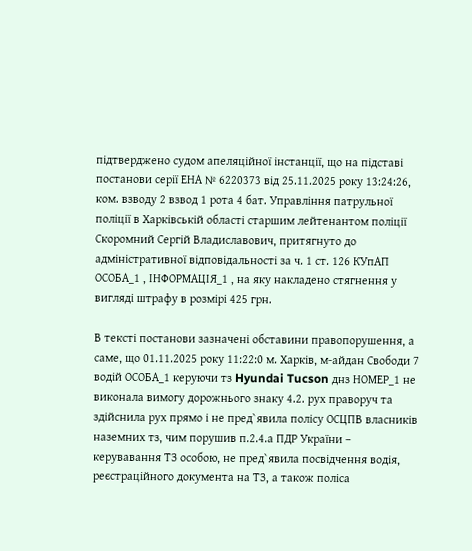підтверджено судом апеляційної інстанції, що на підставі постанови серії ЕНА № 6220373 від 25.11.2025 року 13:24:26, ком. взводу 2 взвод 1 рота 4 бат. Управління патрульної поліції в Харківській області старшим лейтенантом поліції Скоромний Сергій Владиславович, притягнуто до адміністративної відповідальності за ч. 1 ст. 126 КУпАП ОСОБА_1 , ІНФОРМАЦІЯ_1 , на яку накладено стягнення у вигляді штрафу в розмірі 425 грн.

В тексті постанови зазначені обставини правопорушення, а саме, що 01.11.2025 року 11:22:0 м. Харків, м-айдан Свободи 7 водій ОСОБА_1 керуючи тз Hyundai Tucson днз НОМЕР_1 не виконала вимогу дорожнього знаку 4.2. рух праворуч та здійснила рух прямо і не пред`явила полісу ОСЦПВ власників наземних тз, чим порушив п.2.4.а ПДР України – керувавання ТЗ особою, не пред`явила посвідчення водія, реєстраційного документа на ТЗ, а також поліса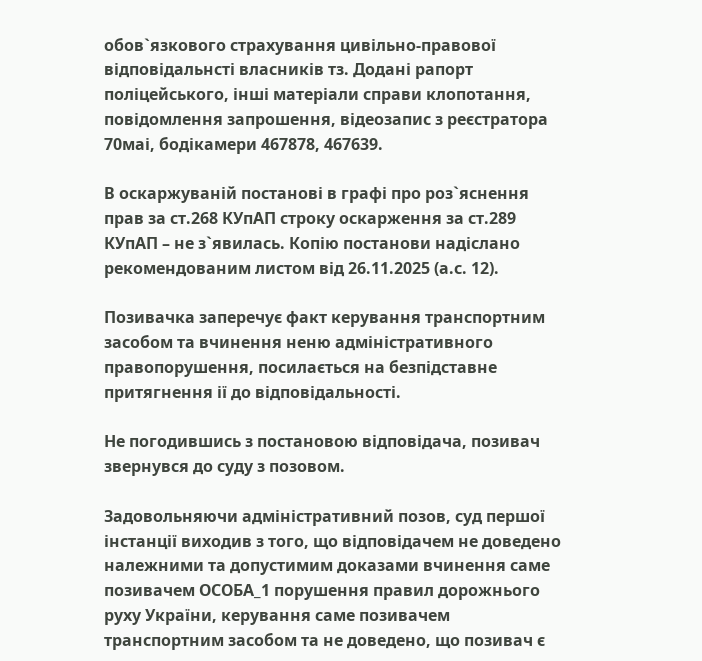обов`язкового страхування цивільно-правової відповідальнсті власників тз. Додані рапорт поліцейського, інші матеріали справи клопотання, повідомлення запрошення, відеозапис з реєстратора 70маі, бодікамери 467878, 467639.

В оскаржуваній постанові в графі про роз`яснення прав за ст.268 КУпАП строку оскарження за ст.289 КУпАП – не з`явилась. Копію постанови надіслано рекомендованим листом від 26.11.2025 (а.с. 12).

Позивачка заперечує факт керування транспортним засобом та вчинення неню адміністративного правопорушення, посилається на безпідставне притягнення ії до відповідальності.

Не погодившись з постановою відповідача, позивач звернувся до суду з позовом.

Задовольняючи адміністративний позов, суд першої інстанції виходив з того, що відповідачем не доведено належними та допустимим доказами вчинення саме позивачем ОСОБА_1 порушення правил дорожнього руху України, керування саме позивачем транспортним засобом та не доведено, що позивач є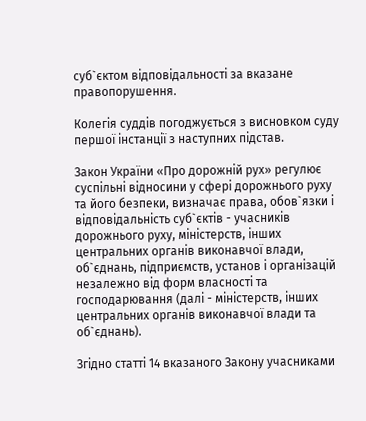суб`єктом відповідальності за вказане правопорушення.

Колегія суддів погоджується з висновком суду першої інстанції з наступних підстав.

Закон України «Про дорожній рух» регулює суспільні відносини у сфері дорожнього руху та його безпеки, визначає права, обов`язки і відповідальність суб`єктів - учасників дорожнього руху, міністерств, інших центральних органів виконавчої влади, об`єднань, підприємств, установ і організацій незалежно від форм власності та господарювання (далі - міністерств, інших центральних органів виконавчої влади та об`єднань).

Згідно статті 14 вказаного Закону учасниками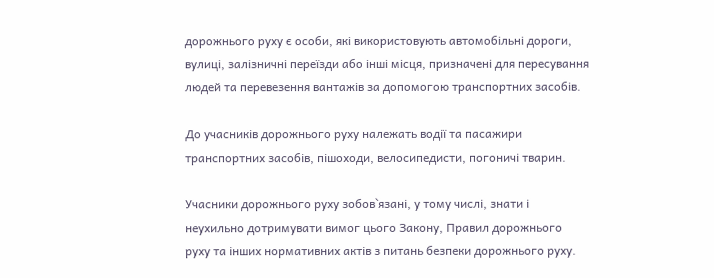дорожнього руху є особи, які використовують автомобільні дороги, вулиці, залізничні переїзди або інші місця, призначені для пересування людей та перевезення вантажів за допомогою транспортних засобів.

До учасників дорожнього руху належать водії та пасажири транспортних засобів, пішоходи, велосипедисти, погоничі тварин.

Учасники дорожнього руху зобов`язані, у тому числі, знати і неухильно дотримувати вимог цього Закону, Правил дорожнього руху та інших нормативних актів з питань безпеки дорожнього руху.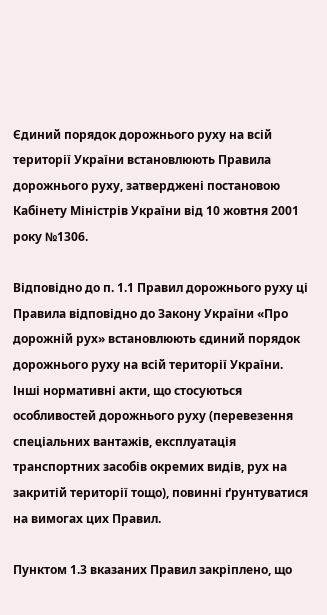Єдиний порядок дорожнього руху на всій території України встановлюють Правила дорожнього руху, затверджені постановою Кабінету Міністрів України від 10 жовтня 2001 року №1306.

Відповідно до п. 1.1 Правил дорожнього руху ці Правила відповідно до Закону України «Про дорожній рух» встановлюють єдиний порядок дорожнього руху на всій території України. Інші нормативні акти, що стосуються особливостей дорожнього руху (перевезення спеціальних вантажів, експлуатація транспортних засобів окремих видів, рух на закритій території тощо), повинні ґрунтуватися на вимогах цих Правил.

Пунктом 1.3 вказаних Правил закріплено, що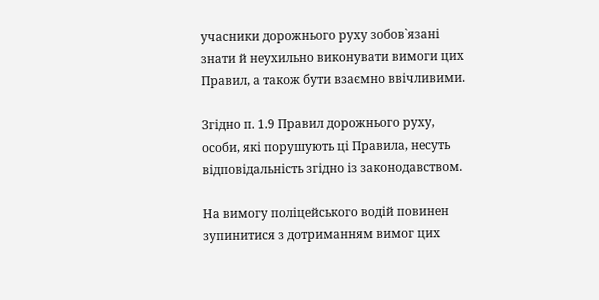учасники дорожнього руху зобов`язані знати й неухильно виконувати вимоги цих Правил, а також бути взаємно ввічливими.

Згідно п. 1.9 Правил дорожнього руху, особи, які порушують ці Правила, несуть відповідальність згідно із законодавством.

На вимогу поліцейського водій повинен зупинитися з дотриманням вимог цих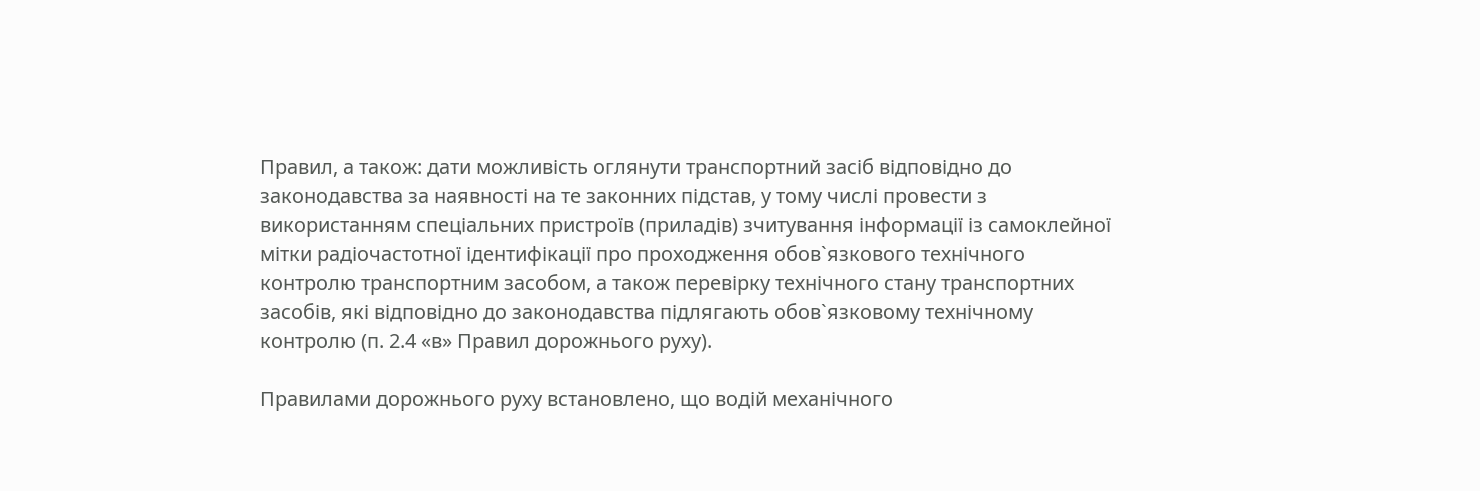Правил, а також: дати можливість оглянути транспортний засіб відповідно до законодавства за наявності на те законних підстав, у тому числі провести з використанням спеціальних пристроїв (приладів) зчитування інформації із самоклейної мітки радіочастотної ідентифікації про проходження обов`язкового технічного контролю транспортним засобом, а також перевірку технічного стану транспортних засобів, які відповідно до законодавства підлягають обов`язковому технічному контролю (п. 2.4 «в» Правил дорожнього руху).

Правилами дорожнього руху встановлено, що водій механічного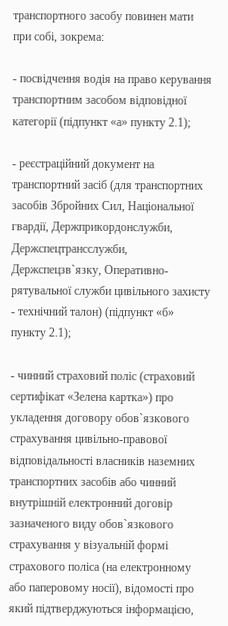транспортного засобу повинен мати при собі, зокрема:

- посвідчення водія на право керування транспортним засобом відповідної категорії (підпункт «а» пункту 2.1);

- реєстраційний документ на транспортний засіб (для транспортних засобів Збройних Сил, Національної гвардії, Держприкордонслужби, Держспецтрансслужби, Держспецзв`язку, Оперативно-рятувальної служби цивільного захисту - технічний талон) (підпункт «б» пункту 2.1);

- чинний страховий поліс (страховий сертифікат «Зелена картка») про укладення договору обов`язкового страхування цивільно-правової відповідальності власників наземних транспортних засобів або чинний внутрішній електронний договір зазначеного виду обов`язкового страхування у візуальній формі страхового поліса (на електронному або паперовому носії), відомості про який підтверджуються інформацією,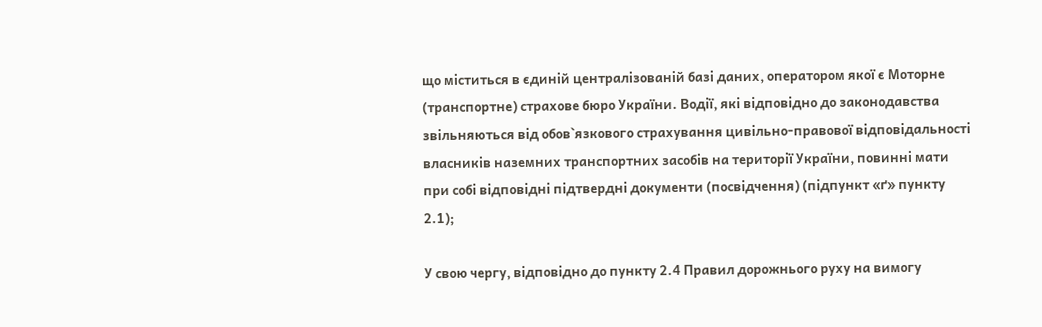що міститься в єдиній централізованій базі даних, оператором якої є Моторне (транспортне) страхове бюро України. Водії, які відповідно до законодавства звільняються від обов`язкового страхування цивільно-правової відповідальності власників наземних транспортних засобів на території України, повинні мати при собі відповідні підтвердні документи (посвідчення) (підпункт «ґ» пункту 2.1);

У свою чергу, відповідно до пункту 2.4 Правил дорожнього руху на вимогу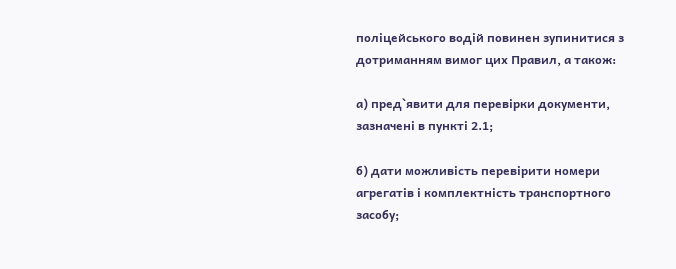поліцейського водій повинен зупинитися з дотриманням вимог цих Правил, а також:

а) пред`явити для перевірки документи, зазначені в пункті 2.1;

б) дати можливість перевірити номери агрегатів і комплектність транспортного засобу;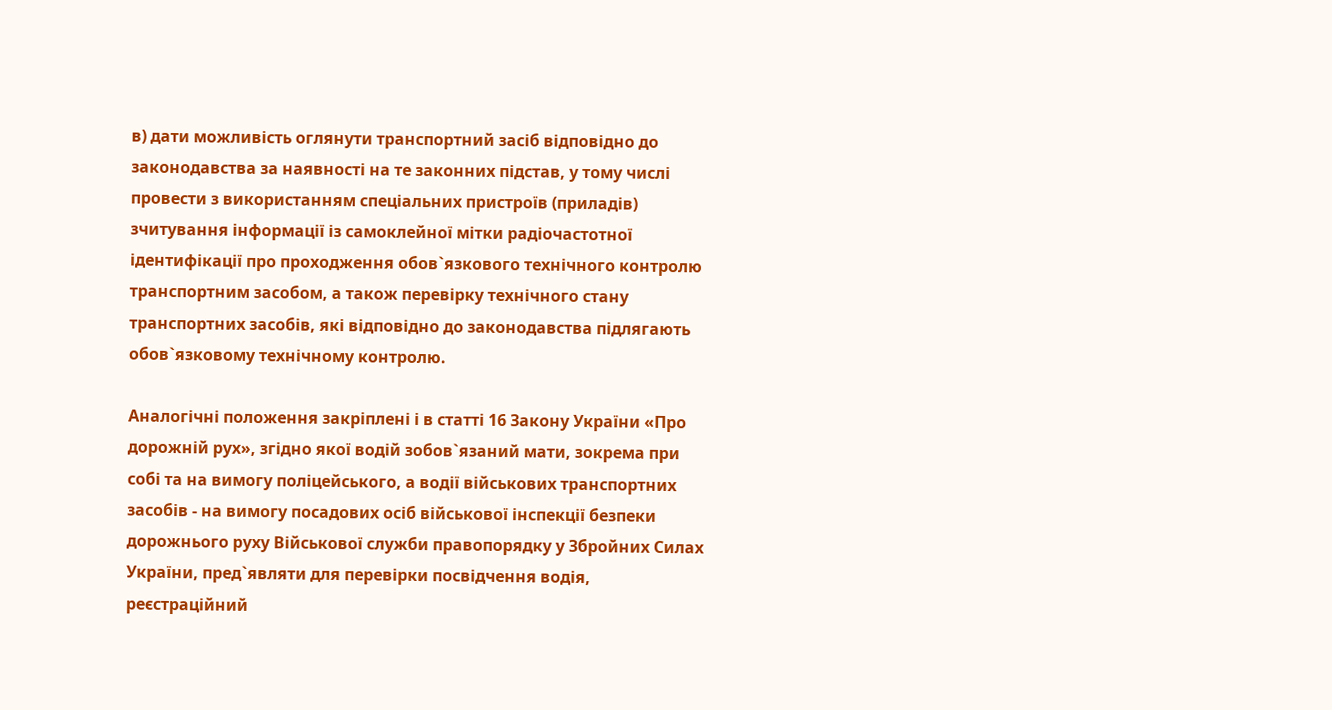в) дати можливість оглянути транспортний засіб відповідно до законодавства за наявності на те законних підстав, у тому числі провести з використанням спеціальних пристроїв (приладів) зчитування інформації із самоклейної мітки радіочастотної ідентифікації про проходження обов`язкового технічного контролю транспортним засобом, а також перевірку технічного стану транспортних засобів, які відповідно до законодавства підлягають обов`язковому технічному контролю.

Аналогічні положення закріплені і в статті 16 Закону України «Про дорожній рух», згідно якої водій зобов`язаний мати, зокрема при собі та на вимогу поліцейського, а водії військових транспортних засобів - на вимогу посадових осіб військової інспекції безпеки дорожнього руху Військової служби правопорядку у Збройних Силах України, пред`являти для перевірки посвідчення водія, реєстраційний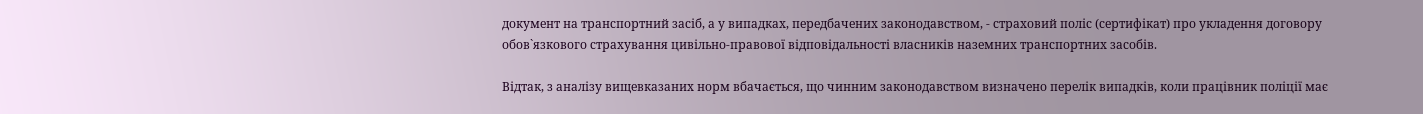документ на транспортний засіб, а у випадках, передбачених законодавством, - страховий поліс (сертифікат) про укладення договору обов`язкового страхування цивільно-правової відповідальності власників наземних транспортних засобів.

Відтак, з аналізу вищевказаних норм вбачається, що чинним законодавством визначено перелік випадків, коли працівник поліції має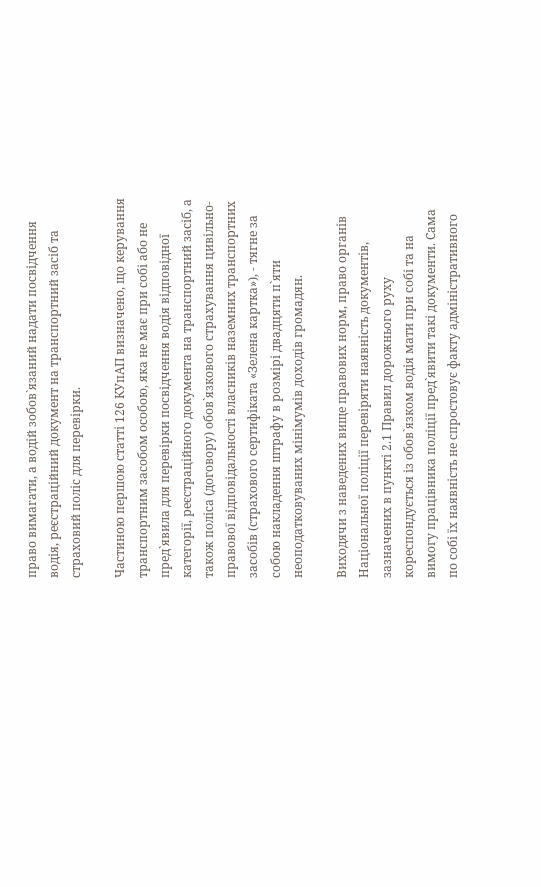право вимагати, а водій зобов`язаний надати посвідчення водія, реєстраційний документ на транспортний засіб та страховий поліс для перевірки.

Частиною першою статті 126 КУпАП визначено, що керування транспортним засобом особою, яка не має при собі або не пред`явила для перевірки посвідчення водія відповідної категорії, реєстраційного документа на транспортний засіб, а також поліса (договору) обов`язкового страхування цивільно-правової відповідальності власників наземних транспортних засобів (страхового сертифіката «Зелена картка»), - тягне за собою накладення штрафу в розмірі двадцяти п`яти неоподатковуваних мінімумів доходів громадян.

Виходячи з наведених вище правових норм, право органів Національної поліції перевіряти наявність документів, зазначених в пункті 2.1 Правил дорожнього руху кореспондується із обов`язком водія мати при собі та на вимогу працівника поліції пред`явити такі документи. Сама по собі їх наявність не спростовує факту адміністративного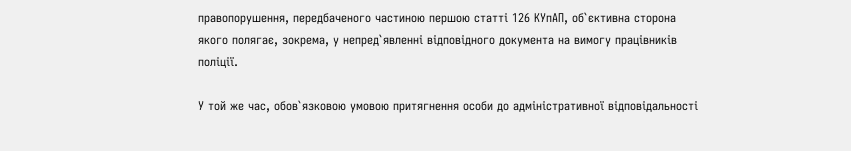правопорушення, передбаченого частиною першою статті 126 КУпАП, об`єктивна сторона якого полягає, зокрема, у непред`явленні відповідного документа на вимогу працівників поліції.

У той же час, обов`язковою умовою притягнення особи до адміністративної відповідальності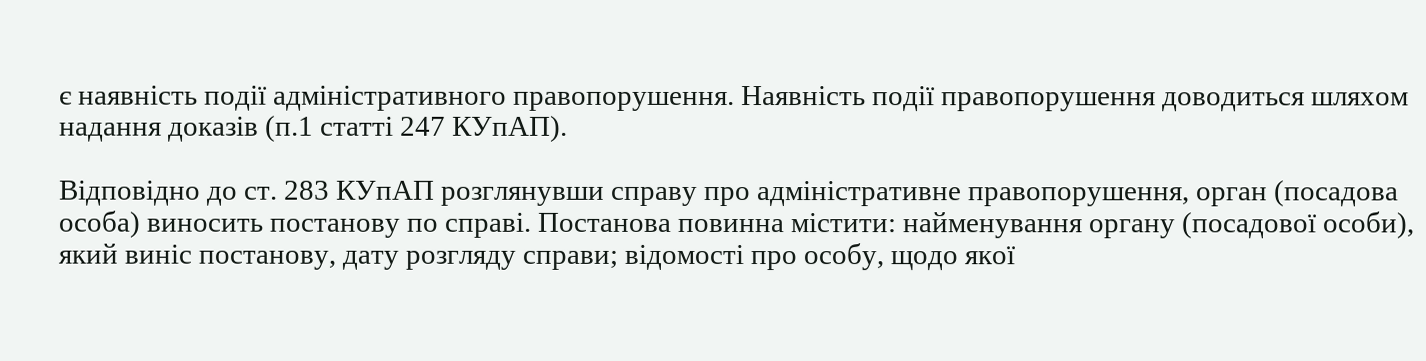є наявність події адміністративного правопорушення. Наявність події правопорушення доводиться шляхом надання доказів (п.1 статті 247 КУпАП).

Відповідно до ст. 283 КУпАП розглянувши справу про адміністративне правопорушення, орган (посадова особа) виносить постанову по справі. Постанова повинна містити: найменування органу (посадової особи), який виніс постанову, дату розгляду справи; відомості про особу, щодо якої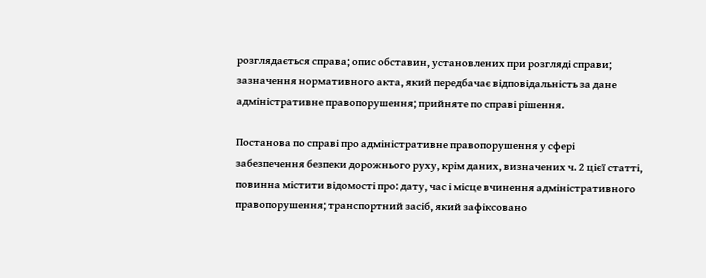розглядається справа; опис обставин, установлених при розгляді справи; зазначення нормативного акта, який передбачає відповідальність за дане адміністративне правопорушення; прийняте по справі рішення.

Постанова по справі про адміністративне правопорушення у сфері забезпечення безпеки дорожнього руху, крім даних, визначених ч. 2 цієї статті, повинна містити відомості про: дату, час і місце вчинення адміністративного правопорушення; транспортний засіб, який зафіксовано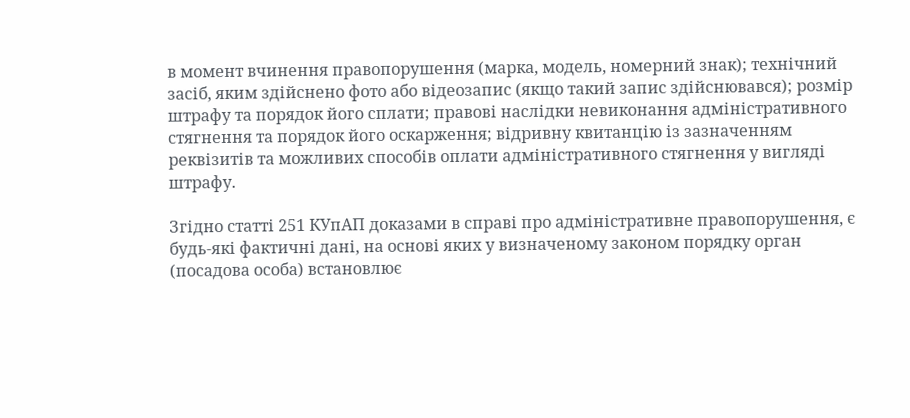в момент вчинення правопорушення (марка, модель, номерний знак); технічний засіб, яким здійснено фото або відеозапис (якщо такий запис здійснювався); розмір штрафу та порядок його сплати; правові наслідки невиконання адміністративного стягнення та порядок його оскарження; відривну квитанцію із зазначенням реквізитів та можливих способів оплати адміністративного стягнення у вигляді штрафу.

Згідно статті 251 КУпАП доказами в справі про адміністративне правопорушення, є будь-які фактичні дані, на основі яких у визначеному законом порядку орган (посадова особа) встановлює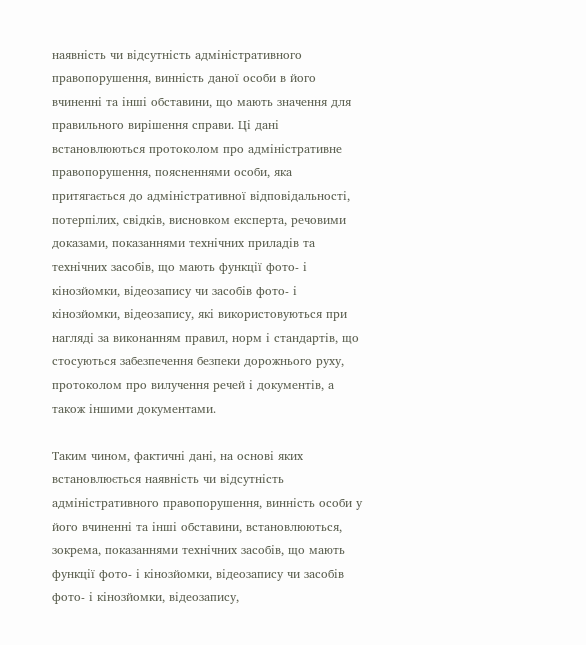наявність чи відсутність адміністративного правопорушення, винність даної особи в його вчиненні та інші обставини, що мають значення для правильного вирішення справи. Ці дані встановлюються протоколом про адміністративне правопорушення, поясненнями особи, яка притягається до адміністративної відповідальності, потерпілих, свідків, висновком експерта, речовими доказами, показаннями технічних приладів та технічних засобів, що мають функції фото- і кінозйомки, відеозапису чи засобів фото- і кінозйомки, відеозапису, які використовуються при нагляді за виконанням правил, норм і стандартів, що стосуються забезпечення безпеки дорожнього руху, протоколом про вилучення речей і документів, а також іншими документами.

Таким чином, фактичні дані, на основі яких встановлюється наявність чи відсутність адміністративного правопорушення, винність особи у його вчиненні та інші обставини, встановлюються, зокрема, показаннями технічних засобів, що мають функції фото- і кінозйомки, відеозапису чи засобів фото- і кінозйомки, відеозапису,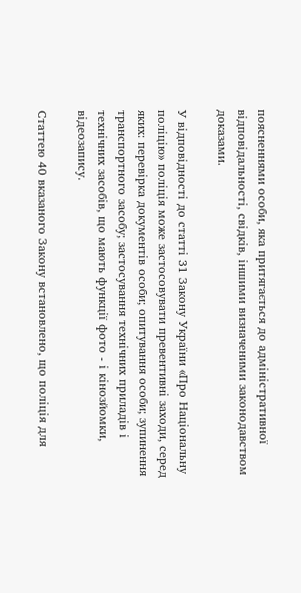поясненнями особи, яка притягається до адміністративної відповідальності, свідків, іншими визначеними законодавством доказами.

У відповідності до статті 31 Закону України «Про Національну поліцію» поліція може застосовувати превентивні заходи, серед яких: перевірка документів особи; опитування особи; зупинення транспортного засобу; застосування технічних приладів і технічних засобів, що мають функції фото - і кінозйомки, відеозапису.

Статтею 40 вказаного Закону встановлено, що поліція для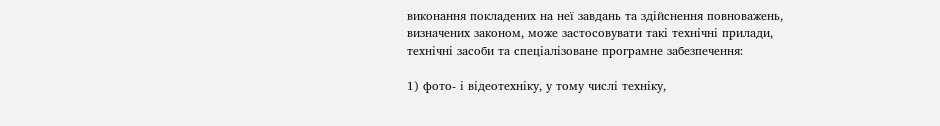виконання покладених на неї завдань та здійснення повноважень, визначених законом, може застосовувати такі технічні прилади, технічні засоби та спеціалізоване програмне забезпечення:

1) фото- і відеотехніку, у тому числі техніку,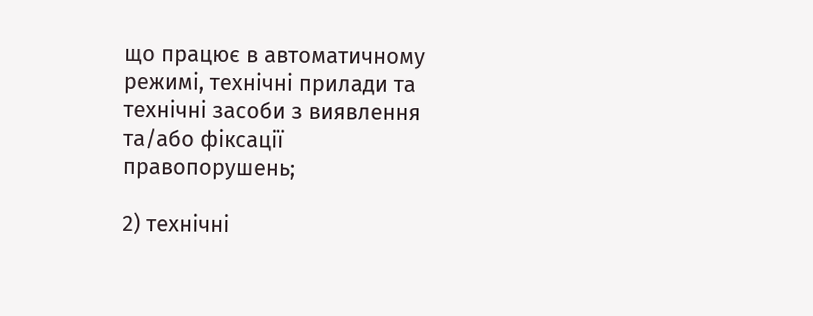що працює в автоматичному режимі, технічні прилади та технічні засоби з виявлення та/або фіксації правопорушень;

2) технічні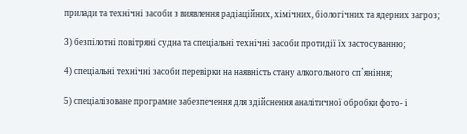прилади та технічні засоби з виявлення радіаційних, хімічних, біологічних та ядерних загроз;

3) безпілотні повітряні судна та спеціальні технічні засоби протидії їх застосуванню;

4) спеціальні технічні засоби перевірки на наявність стану алкогольного сп`яніння;

5) спеціалізоване програмне забезпечення для здійснення аналітичної обробки фото- і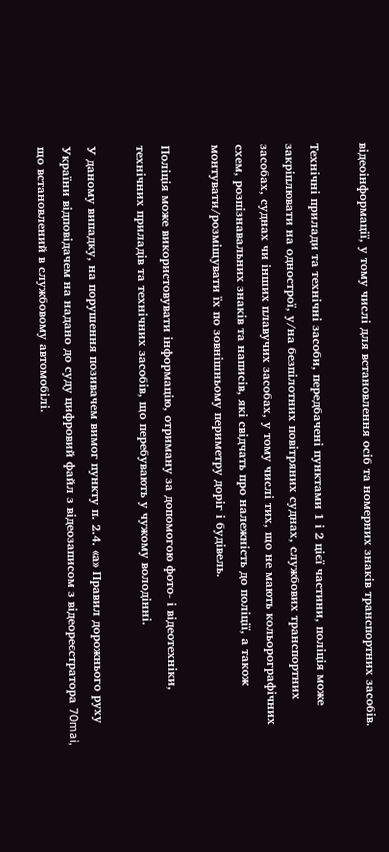відеоінформації, у тому числі для встановлення осіб та номерних знаків транспортних засобів.

Технічні прилади та технічні засоби, передбачені пунктами 1 і 2 цієї частини, поліція може закріплювати на однострої, у/на безпілотних повітряних суднах, службових транспортних засобах, суднах чи інших плавучих засобах, у тому числі тих, що не мають кольорографічних схем, розпізнавальних знаків та написів, які свідчать про належність до поліції, а також монтувати/розміщувати їх по зовнішньому периметру доріг і будівель.

Поліція може використовувати інформацію, отриману за допомогою фото- і відеотехніки, технічних приладів та технічних засобів, що перебувають у чужому володінні.

У даному випадку, на порушення позивачем вимог пункту п. 2.4. «а» Правил дорожнього руху України відповідачем на надано до суду цифровий файл з відеозаписом з відеореєстратора 70mai, що встановлений в службовому автомобілі.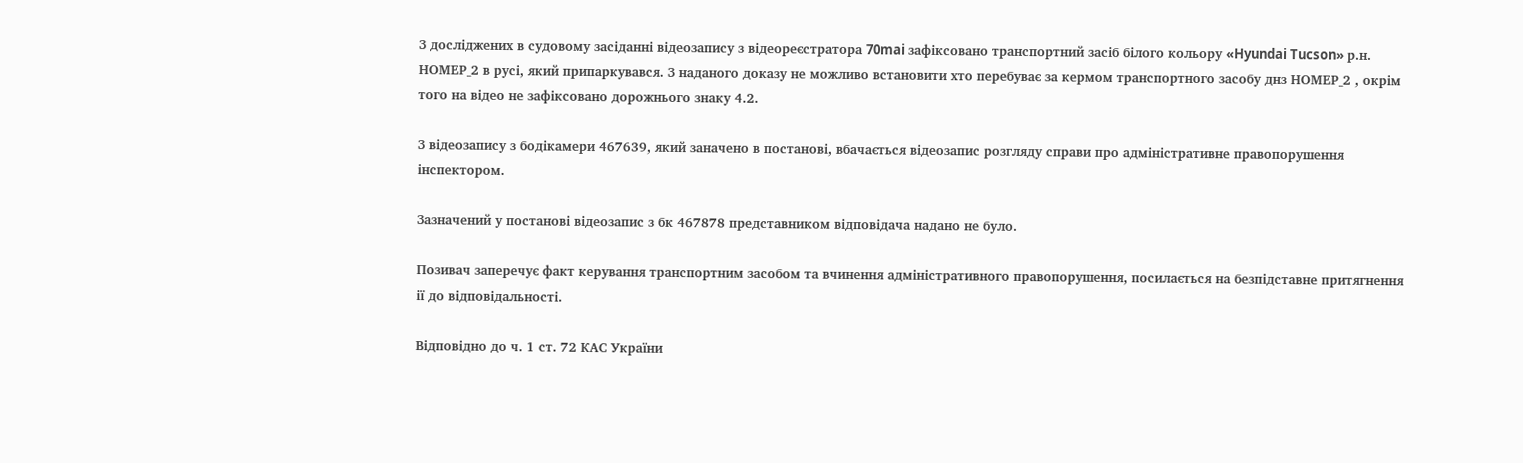З досліджених в судовому засіданні відеозапису з відеореєстратора 70mai зафіксовано транспортний засіб білого кольору «Hyundai Tucson» р.н. НОМЕР_2 в русі, який припаркувався. З наданого доказу не можливо встановити хто перебуває за кермом транспортного засобу днз НОМЕР_2 , окрім того на відео не зафіксовано дорожнього знаку 4.2.

З відеозапису з бодікамери 467639, який заначено в постанові, вбачається відеозапис розгляду справи про адміністративне правопорушення інспектором.

Зазначений у постанові відеозапис з бк 467878 представником відповідача надано не було.

Позивач заперечує факт керування транспортним засобом та вчинення адміністративного правопорушення, посилається на безпідставне притягнення ії до відповідальності.

Відповідно до ч. 1 ст. 72 КАС України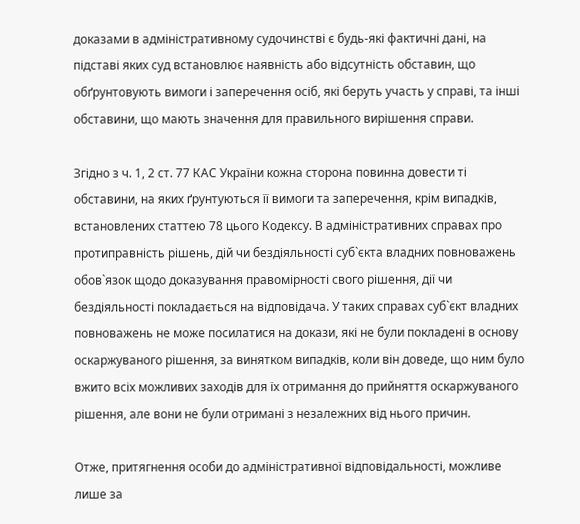доказами в адміністративному судочинстві є будь-які фактичні дані, на підставі яких суд встановлює наявність або відсутність обставин, що обґрунтовують вимоги і заперечення осіб, які беруть участь у справі, та інші обставини, що мають значення для правильного вирішення справи.

Згідно з ч. 1, 2 ст. 77 КАС України кожна сторона повинна довести ті обставини, на яких ґрунтуються її вимоги та заперечення, крім випадків, встановлених статтею 78 цього Кодексу. В адміністративних справах про протиправність рішень, дій чи бездіяльності суб`єкта владних повноважень обов`язок щодо доказування правомірності свого рішення, дії чи бездіяльності покладається на відповідача. У таких справах суб`єкт владних повноважень не може посилатися на докази, які не були покладені в основу оскаржуваного рішення, за винятком випадків, коли він доведе, що ним було вжито всіх можливих заходів для їх отримання до прийняття оскаржуваного рішення, але вони не були отримані з незалежних від нього причин.

Отже, притягнення особи до адміністративної відповідальності, можливе лише за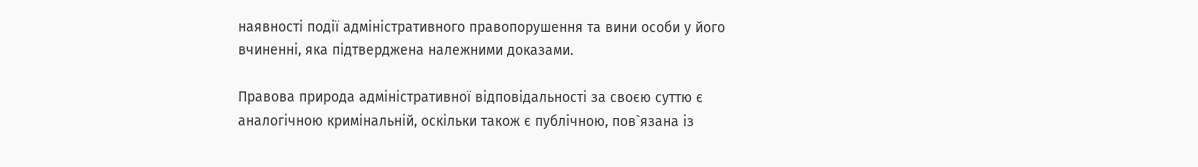наявності події адміністративного правопорушення та вини особи у його вчиненні, яка підтверджена належними доказами.

Правова природа адміністративної відповідальності за своєю суттю є аналогічною кримінальній, оскільки також є публічною, пов`язана із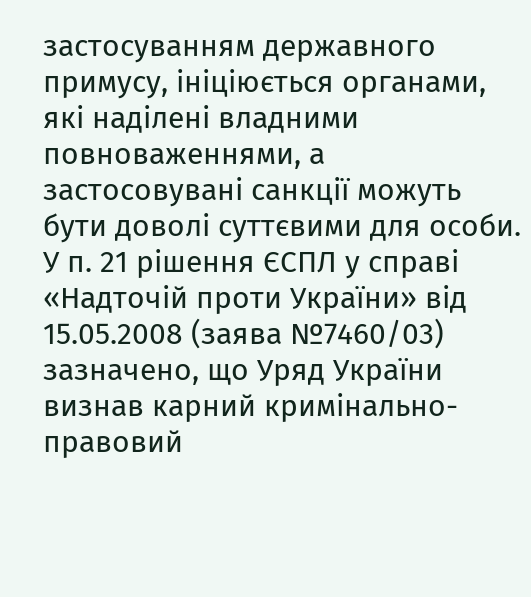застосуванням державного примусу, ініціюється органами, які наділені владними повноваженнями, а застосовувані санкції можуть бути доволі суттєвими для особи. У п. 21 рішення ЄСПЛ у справі «Надточій проти України» від 15.05.2008 (заява №7460/03) зазначено, що Уряд України визнав карний кримінально-правовий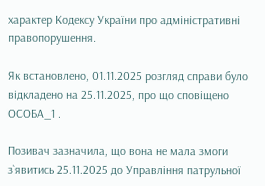характер Кодексу України про адміністративні правопорушення.

Як встановлено, 01.11.2025 розгляд справи було відкладено на 25.11.2025, про що сповіщено ОСОБА_1 .

Позивач зазначила, що вона не мала змоги з`явитись 25.11.2025 до Управління патрульної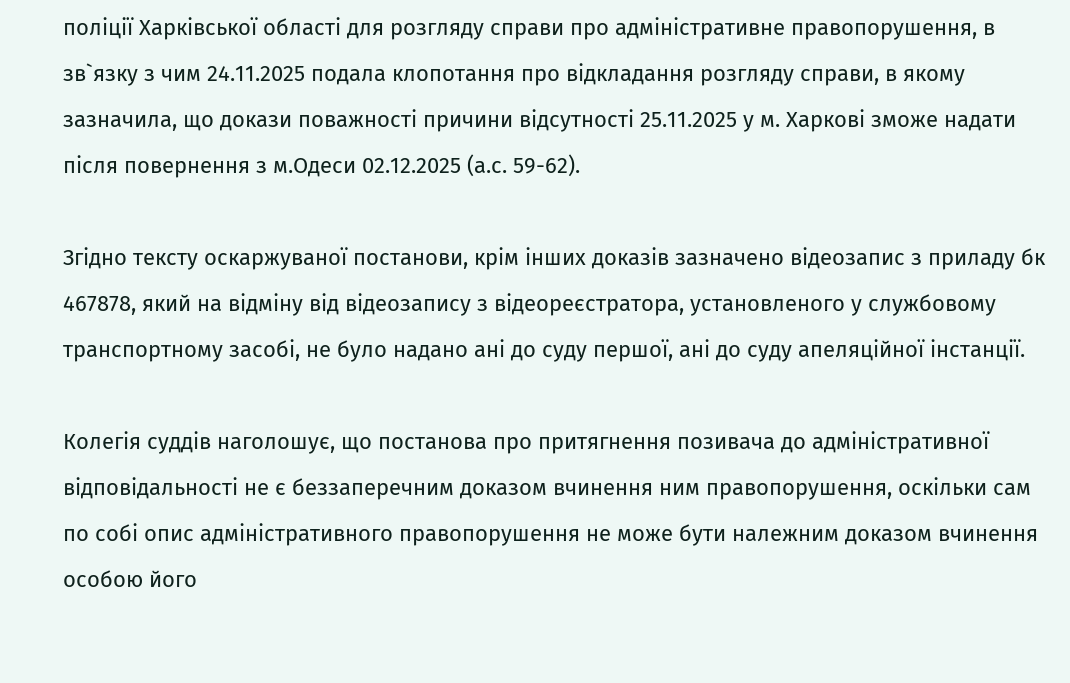поліції Харківської області для розгляду справи про адміністративне правопорушення, в зв`язку з чим 24.11.2025 подала клопотання про відкладання розгляду справи, в якому зазначила, що докази поважності причини відсутності 25.11.2025 у м. Харкові зможе надати після повернення з м.Одеси 02.12.2025 (а.с. 59-62).

Згідно тексту оскаржуваної постанови, крім інших доказів зазначено відеозапис з приладу бк 467878, який на відміну від відеозапису з відеореєстратора, установленого у службовому транспортному засобі, не було надано ані до суду першої, ані до суду апеляційної інстанції.

Колегія суддів наголошує, що постанова про притягнення позивача до адміністративної відповідальності не є беззаперечним доказом вчинення ним правопорушення, оскільки сам по собі опис адміністративного правопорушення не може бути належним доказом вчинення особою його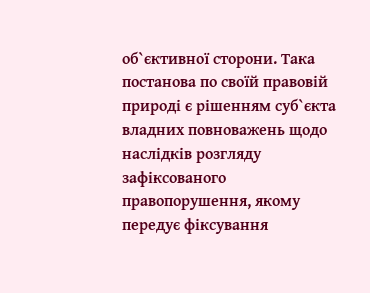об`єктивної сторони. Така постанова по своїй правовій природі є рішенням суб`єкта владних повноважень щодо наслідків розгляду зафіксованого правопорушення, якому передує фіксування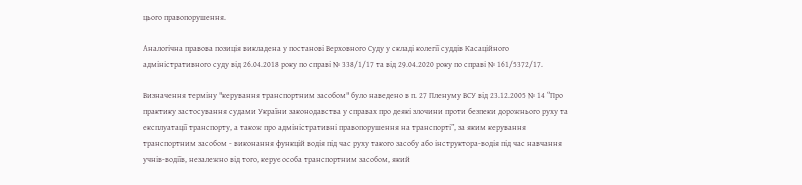цього правопорушення.

Аналогічна правова позиція викладена у постанові Верховного Суду у складі колегії суддів Касаційного адміністративного суду від 26.04.2018 року по справі № 338/1/17 та від 29.04.2020 року по справі № 161/5372/17.

Визначення терміну "керування транспортним засобом" було наведено в п. 27 Пленуму ВСУ від 23.12.2005 № 14 “Про практику застосування судами України законодавства у справах про деякі злочини проти безпеки дорожнього руху та експлуатації транспорту, а також про адміністративні правопорушення на транспорті”, за яким керування транспортним засобом - виконання функцій водія під час руху такого засобу або інструктора-водія під час навчання учнів-водіїв, незалежно від того, керує особа транспортним засобом, який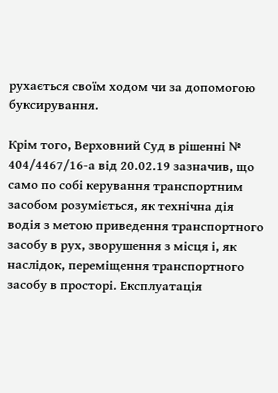рухається своїм ходом чи за допомогою буксирування.

Крім того, Верховний Суд в рішенні № 404/4467/16-а від 20.02.19 зазначив, що само по собі керування транспортним засобом розуміється, як технічна дія водія з метою приведення транспортного засобу в рух, зворушення з місця і, як наслідок, переміщення транспортного засобу в просторі. Експлуатація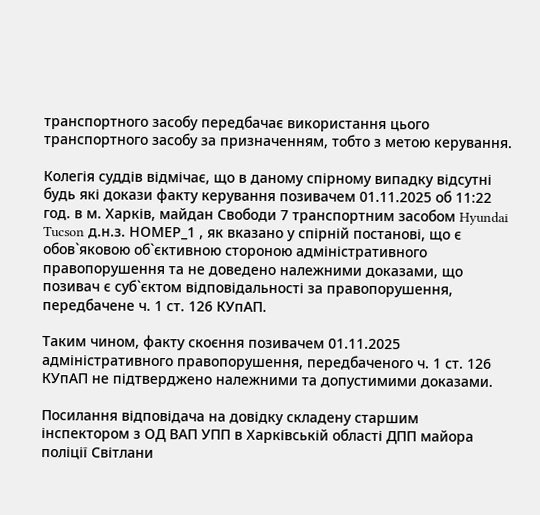транспортного засобу передбачає використання цього транспортного засобу за призначенням, тобто з метою керування.

Колегія суддів відмічає, що в даному спірному випадку відсутні будь які докази факту керування позивачем 01.11.2025 об 11:22 год. в м. Харків, майдан Свободи 7 транспортним засобом Hyundai Tucson д.н.з. НОМЕР_1 , як вказано у спірній постанові, що є обов`яковою об`єктивною стороною адміністративного правопорушення та не доведено належними доказами, що позивач є суб`єктом відповідальності за правопорушення, передбачене ч. 1 ст. 126 КУпАП.

Таким чином, факту скоєння позивачем 01.11.2025 адміністративного правопорушення, передбаченого ч. 1 ст. 126 КУпАП не підтверджено належними та допустимими доказами.

Посилання відповідача на довідку складену старшим інспектором з ОД ВАП УПП в Харківській області ДПП майора поліції Світлани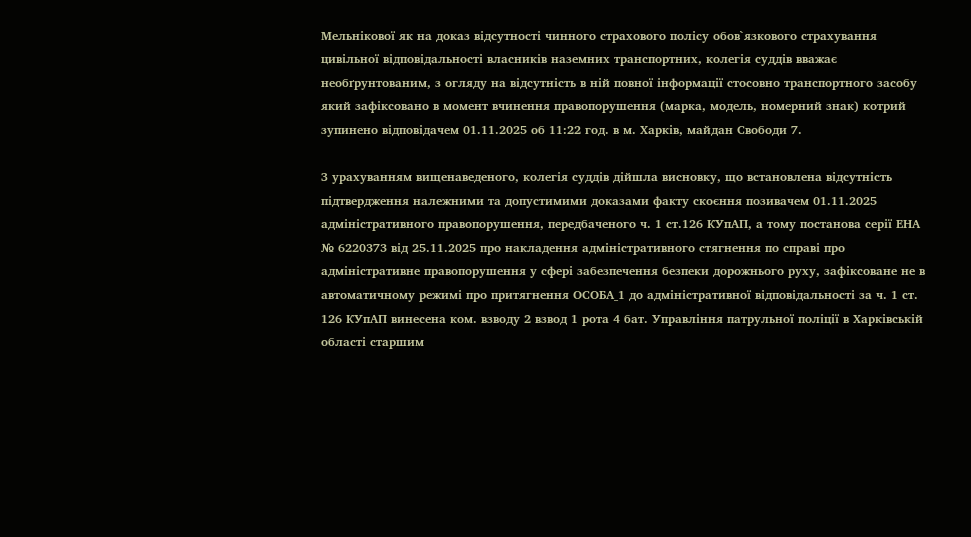Мельнікової як на доказ відсутності чинного страхового полісу обов`язкового страхування цивільної відповідальності власників наземних транспортних, колегія суддів вважає необґрунтованим, з огляду на відсутність в ній повної інформації стосовно транспортного засобу який зафіксовано в момент вчинення правопорушення (марка, модель, номерний знак) котрий зупинено відповідачем 01.11.2025 об 11:22 год. в м. Харків, майдан Свободи 7.

З урахуванням вищенаведеного, колегія суддів дійшла висновку, що встановлена відсутність підтвердження належними та допустимими доказами факту скоєння позивачем 01.11.2025 адміністративного правопорушення, передбаченого ч. 1 ст.126 КУпАП, а тому постанова серії ЕНА № 6220373 від 25.11.2025 про накладення адміністративного стягнення по справі про адміністративне правопорушення у сфері забезпечення безпеки дорожнього руху, зафіксоване не в автоматичному режимі про притягнення ОСОБА_1 до адміністративної відповідальності за ч. 1 ст. 126 КУпАП винесена ком. взводу 2 взвод 1 рота 4 бат. Управління патрульної поліції в Харківській області старшим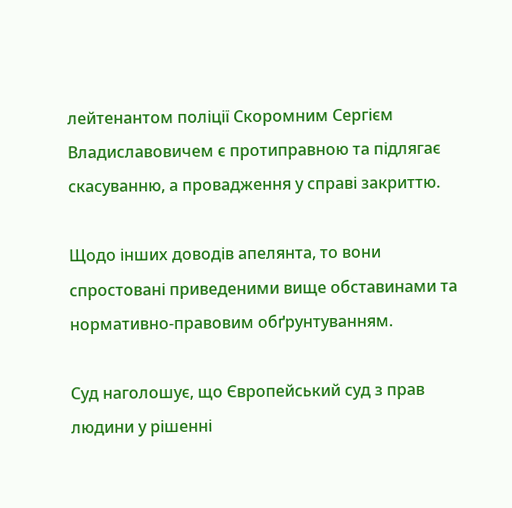лейтенантом поліції Скоромним Сергієм Владиславовичем є протиправною та підлягає скасуванню, а провадження у справі закриттю.

Щодо інших доводів апелянта, то вони спростовані приведеними вище обставинами та нормативно-правовим обґрунтуванням.

Суд наголошує, що Європейський суд з прав людини у рішенні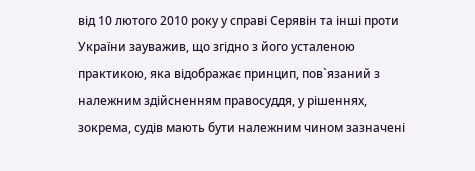від 10 лютого 2010 року у справі Серявін та інші проти України зауважив, що згідно з його усталеною практикою, яка відображає принцип, пов`язаний з належним здійсненням правосуддя, у рішеннях, зокрема, судів мають бути належним чином зазначені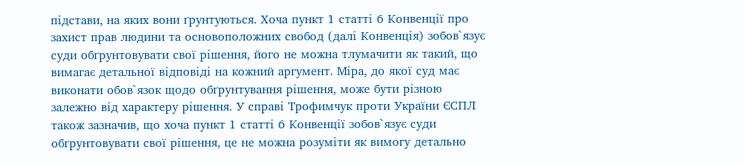підстави, на яких вони ґрунтуються. Хоча пункт 1 статті 6 Конвенції про захист прав людини та основоположних свобод (далі Конвенція) зобов`язує суди обґрунтовувати свої рішення, його не можна тлумачити як такий, що вимагає детальної відповіді на кожний аргумент. Міра, до якої суд має виконати обов`язок щодо обґрунтування рішення, може бути різною залежно від характеру рішення. У справі Трофимчук проти України ЄСПЛ також зазначив, що хоча пункт 1 статті 6 Конвенції зобов`язує суди обґрунтовувати свої рішення, це не можна розуміти як вимогу детально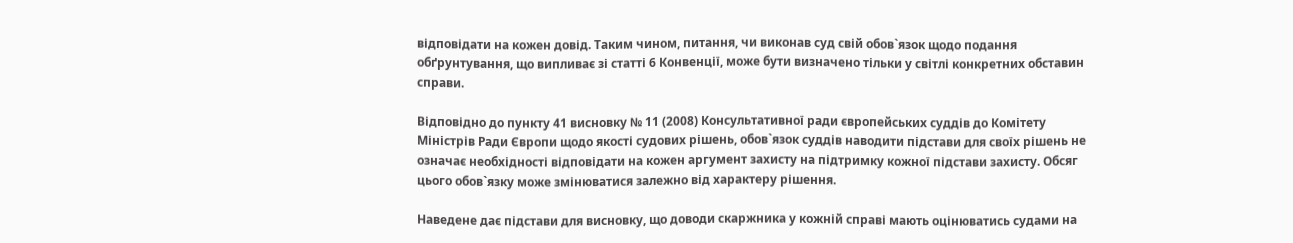відповідати на кожен довід. Таким чином, питання, чи виконав суд свій обов`язок щодо подання обґрунтування, що випливає зі статті 6 Конвенції, може бути визначено тільки у світлі конкретних обставин справи.

Відповідно до пункту 41 висновку № 11 (2008) Консультативної ради європейських суддів до Комітету Міністрів Ради Європи щодо якості судових рішень, обов`язок суддів наводити підстави для своїх рішень не означає необхідності відповідати на кожен аргумент захисту на підтримку кожної підстави захисту. Обсяг цього обов`язку може змінюватися залежно від характеру рішення.

Наведене дає підстави для висновку, що доводи скаржника у кожній справі мають оцінюватись судами на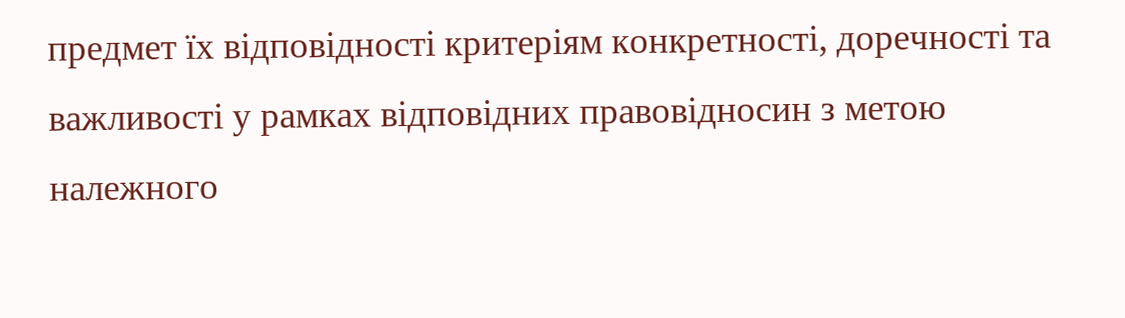предмет їх відповідності критеріям конкретності, доречності та важливості у рамках відповідних правовідносин з метою належного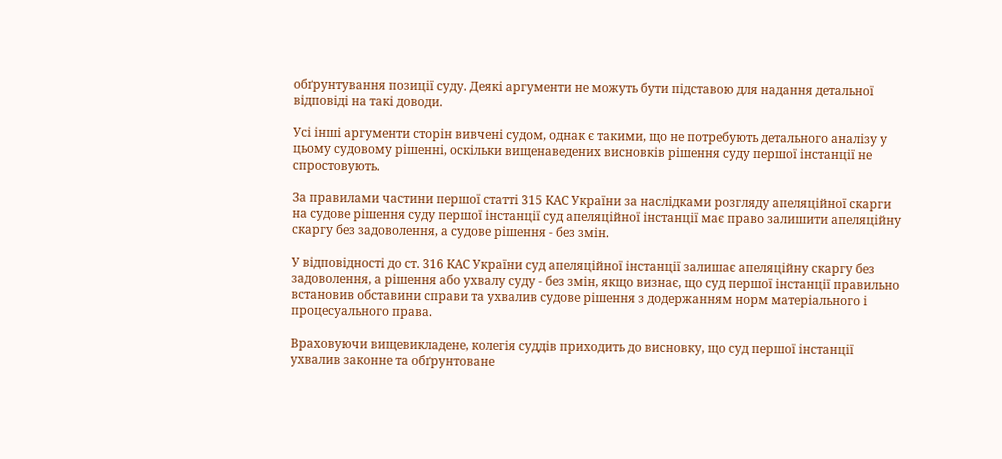обґрунтування позиції суду. Деякі аргументи не можуть бути підставою для надання детальної відповіді на такі доводи.

Усі інші аргументи сторін вивчені судом, однак є такими, що не потребують детального аналізу у цьому судовому рішенні, оскільки вищенаведених висновків рішення суду першої інстанції не спростовують.

За правилами частини першої статті 315 КАС України за наслідками розгляду апеляційної скарги на судове рішення суду першої інстанції суд апеляційної інстанції має право залишити апеляційну скаргу без задоволення, а судове рішення - без змін.

У відповідності до ст. 316 КАС України суд апеляційної інстанції залишає апеляційну скаргу без задоволення, а рішення або ухвалу суду - без змін, якщо визнає, що суд першої інстанції правильно встановив обставини справи та ухвалив судове рішення з додержанням норм матеріального і процесуального права.

Враховуючи вищевикладене, колегія суддів приходить до висновку, що суд першої інстанції ухвалив законне та обґрунтоване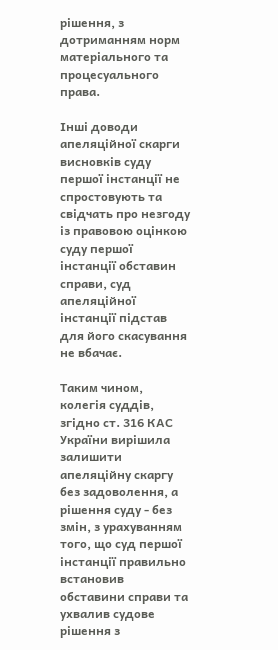рішення, з дотриманням норм матеріального та процесуального права.

Інші доводи апеляційної скарги висновків суду першої інстанції не спростовують та свідчать про незгоду із правовою оцінкою суду першої інстанції обставин справи, суд апеляційної інстанції підстав для його скасування не вбачає.

Таким чином, колегія суддів, згідно ст. 316 КАС України вирішила залишити апеляційну скаргу без задоволення, а рішення суду - без змін, з урахуванням того, що суд першої інстанції правильно встановив обставини справи та ухвалив судове рішення з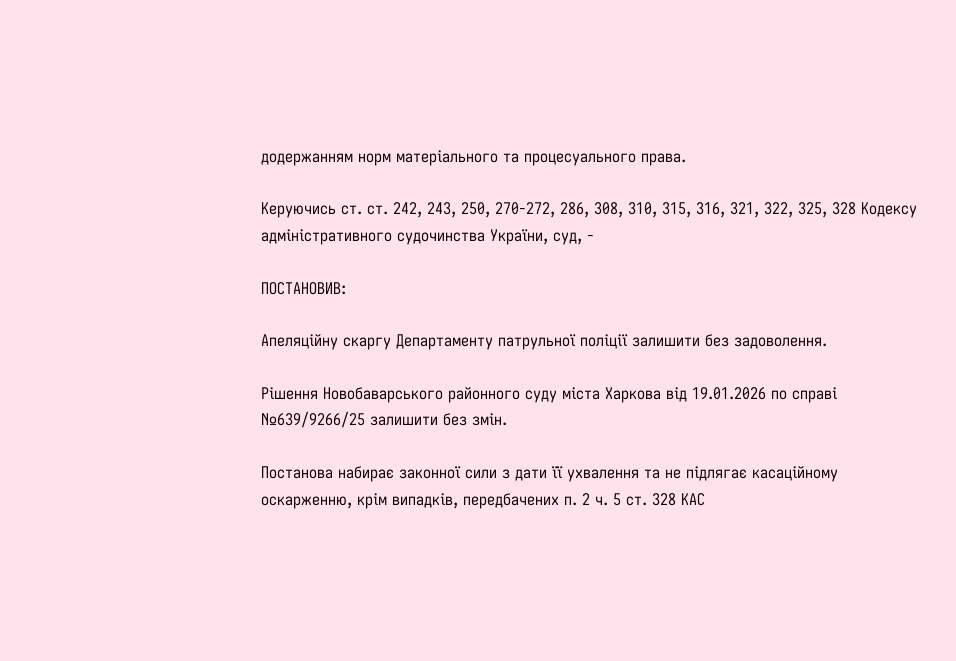додержанням норм матеріального та процесуального права.

Керуючись ст. ст. 242, 243, 250, 270-272, 286, 308, 310, 315, 316, 321, 322, 325, 328 Кодексу адміністративного судочинства України, суд, -

ПОСТАНОВИВ:

Апеляційну скаргу Департаменту патрульної поліції залишити без задоволення.

Рішення Новобаварського районного суду міста Харкова від 19.01.2026 по справі №639/9266/25 залишити без змін.

Постанова набирає законної сили з дати її ухвалення та не підлягає касаційному оскарженню, крім випадків, передбачених п. 2 ч. 5 ст. 328 КАС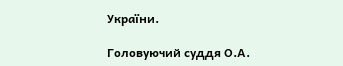України.

Головуючий суддя О.А.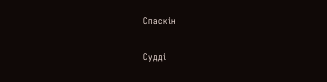Спаскін

Судді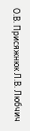О.В. Присяжнюк Л.В. Любчич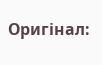Оригінал: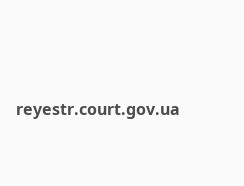reyestr.court.gov.ua